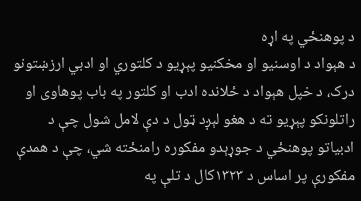د پوهنځي په اړه
د هېواد د اوسنيو او مخکنيو پېړیو د کلتوري او ادبي ارزښتونو درک، د خپل هېواد د ځلانده ادب او کلتور په باب پوهاوی او راتلونکو پېړیو ته د هغو لېږد ټول د دې لامل شول چې د ادبیاتو پوهنځي د جوړېدو مفکوره رامنځته شي، چې د همدې مفکورې پر اساس د ۱۳۲۳کال د تلې په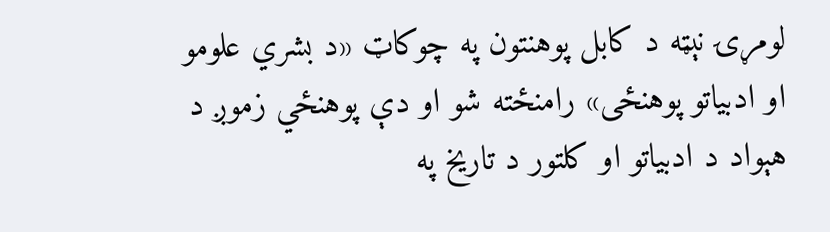لومړۍ نېټه د کابل پوهنتون په چوکاټ «د بشري علومو او ادبیاتو پوهنځی» رامنځته شو او دې پوهنځي زموږ د هېواد د ادبیاتو او کلتور د تاریخ په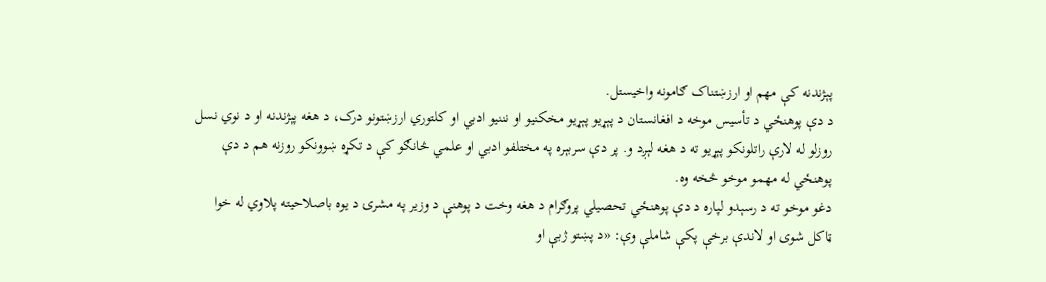پېژندنه کې مهم او ارزښتناک ګامونه واخیستل.
د دې پوهنځي د تأسیس موخه د افغانستان د پېړیو پېړیو مخکنيو او نننیو ادبي او کلتوري ارزښتونو درک، د هغه پېژندنه او د نوي نسل روزلو له لارې راتلونکو پېړیو ته د هغه لېږد و. پر دې سربېره په مختلفو ادبي او علمي څانګو کې د تکړه ښوونکو روزنه هم د دې پوهنځي له مهمو موخو څخه وه.
دغو موخو ته د رسېدو لپاره د دې پوهنځي تحصيلي پروګرام د هغه وخت د پوهنې د وزير په مشرۍ د يوه باصلاحيته پلاوي له خوا ټاکل شوی او لاندې برخې پکې شاملې وې: «د پښتو ژبې او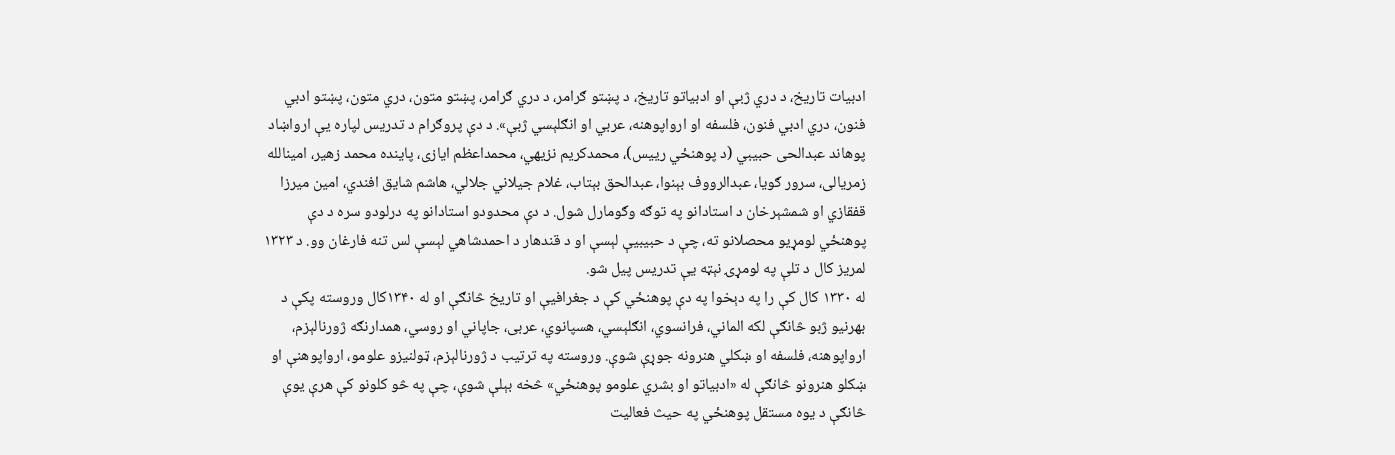ادبيات تاريخ، د دري ژبې او ادبياتو تاريخ، د پښتو ګرامر، د دري ګرامر، پښتو متون، دري متون، پښتو ادبي فنون، دري ادبي فنون، فلسفه او ارواپوهنه، عربي او انګلېسي ژبې». د دې پروګرام د تدريس لپاره يې ارواښاد پوهاند عبدالحی حبيبي (د پوهنځي رييس)، محمدکريم نزيهي، محمداعظم ايازی، پاينده محمد زهير، امينالله زمريالی، سرور ګويا، عبدالرووف بېنوا، عبدالحق بېتاب، غلام جيلاني جلالي، هاشم شايق افندي، امين ميرزا قفقازي او شمشېرخان د استادانو په توګه وګومارل شول. د دې محدودو استادانو په درلودو سره د دې پوهنځي لومړيو محصلانو ته، چې د حبيبيې لېسې او د قندهار د احمدشاهي لېسې لس تنه فارغان وو. د ۱۳۲۳ لمريز کال د تلې په لومړۍ نېټه يې تدريس پيل شو.
له ۱۳۳۰ کال کې را په دېخوا په دې پوهنځي کې د جغرافیې او تاریخ څانګې او له ۱۳۴۰کال وروسته پکې د بهرنيو ژبو څانګې لکه الماني، فرانسوي، انګلېسي، هسپانوي، عربی، جاپاني او روسي، همدارنګه ژورنالېزم، ارواپوهنه، فلسفه او ښکلي هنرونه جوړې شوې. وروسته په ترتیب د ژورنالېزم، ټولنیزو علومو، ارواپوهنې او ښکلو هنرونو څانګې له «ادبیاتو او بشري علومو پوهنځي» څخه بېلې شوې، چې په څو کلونو کې هرې یوې څانګې د یوه مستقل پوهنځي په حیث فعالیت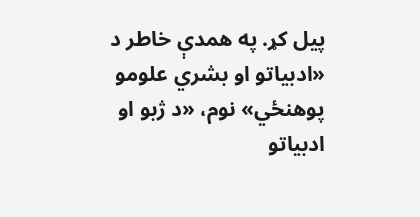پيل کړ. په همدې خاطر د «ادبیاتو او بشري علومو پوهنځي» نوم، «د ژبو او ادبیاتو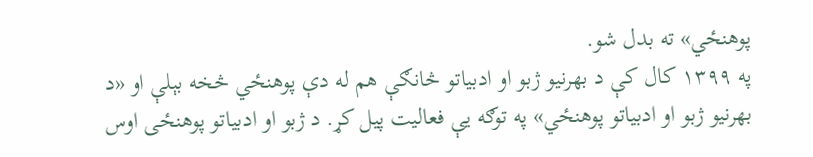پوهنځي» ته بدل شو.
په ۱۳۹۹ کال کې د بهرنيو ژبو او ادبیاتو څانګې هم له دې پوهنځي څخه بېلې او «د بهرنيو ژبو او ادبیاتو پوهنځي» په توګه يې فعاليت پيل کړ. د ژبو او ادبیاتو پوهنځی اوس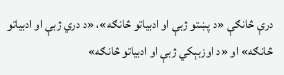درې څانګې «د پښتو ژبې او ادبیاتو څانګه»، «د دري ژبې او ادبیاتو څانګه» او «د اوزبېکي ژبې او ادبیاتو څانګه»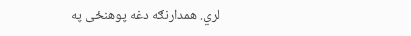لري. همدارنګه دغه پوهنځی په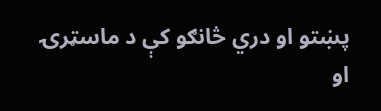پښتو او دري څانګو کې د ماسټرۍ او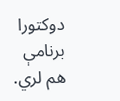دوکتورا برنامې هم لري.